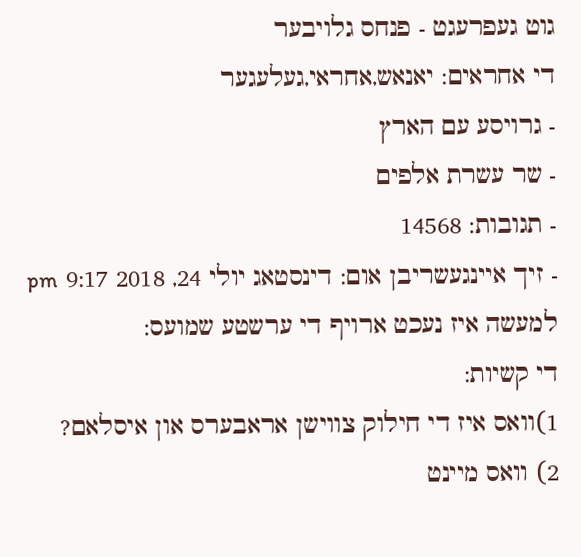גוט געפרעגט - פנחס גלויבער
די אחראים: יאנאש,אחראי,געלעגער
- גרויסע עם הארץ
- שר עשרת אלפים
- תגובות: 14568
- זיך איינגעשריבן אום: דינסטאג יולי 24, 2018 9:17 pm
למעשה איז נעכט ארויף די ערשטע שמועס:
די קשיות:
1)וואס איז די חילוק צווישן אראבערס און איסלאם?
2) וואס מיינט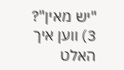"יש מאין"?
3) ווען איך האלט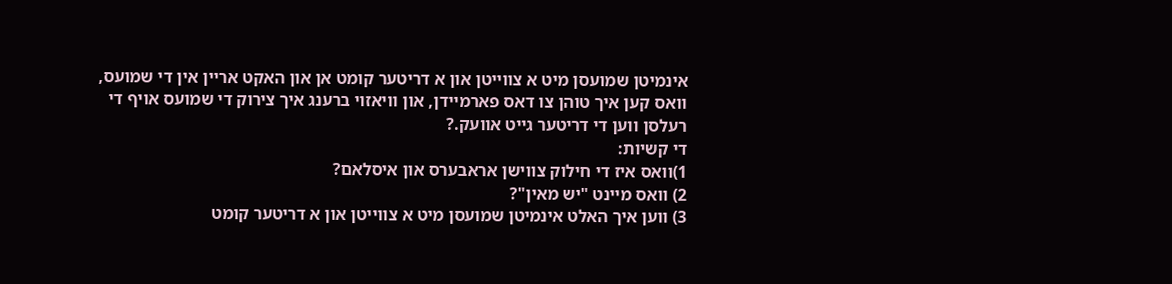אינמיטן שמועסן מיט א צווייטן און א דריטער קומט אן און האקט אריין אין די שמועס, וואס קען איך טוהן צו דאס פארמיידן, און וויאזוי ברענג איך צירוק די שמועס אויף די רעלסן ווען די דריטער גייט אוועק.?
די קשיות:
1)וואס איז די חילוק צווישן אראבערס און איסלאם?
2) וואס מיינט "יש מאין"?
3) ווען איך האלט אינמיטן שמועסן מיט א צווייטן און א דריטער קומט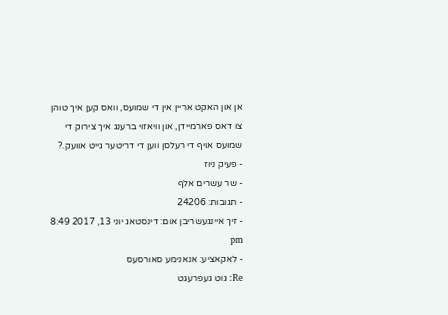אן און האקט אריין אין די שמועס, וואס קען איך טוהן צו דאס פארמיידן, און וויאזוי ברענג איך צירוק די שמועס אויף די רעלסן ווען די דריטער גייט אוועק.?
- פעיק ניוז
- שר עשרים אלף
- תגובות: 24206
- זיך איינגעשריבן אום: דינסטאג יוני 13, 2017 8:49 pm
- לאקאציע: אנאנימע סאורסעס
Re: גוט געפרעגט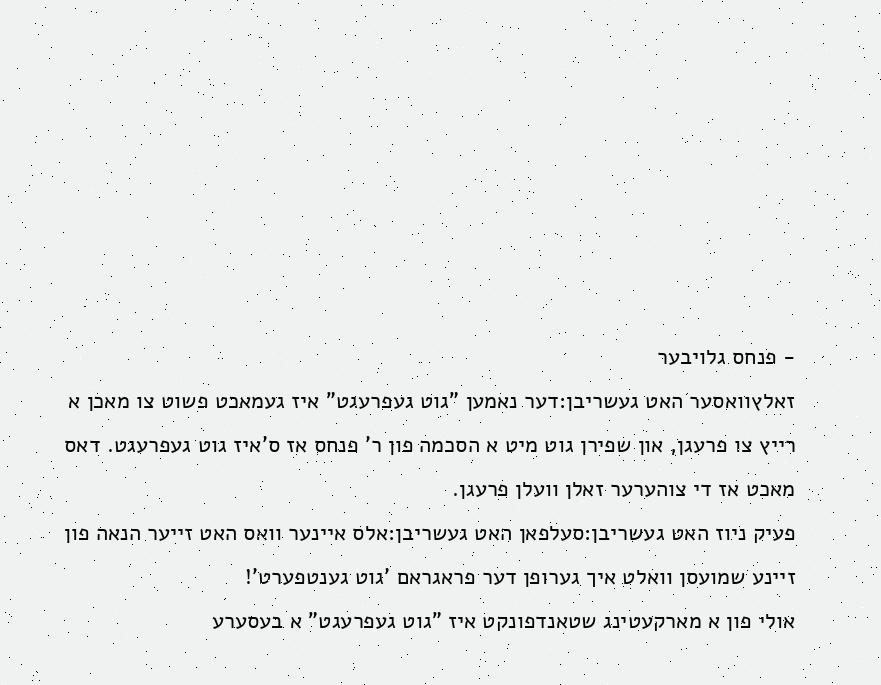- פנחס גלויבער
זאלץוואסער האט געשריבן:דער נאמען "גוט געפרעגט" איז געמאכט פשוט צו מאכן א רייץ צו פרעגן, און שפירן גוט מיט א הסכמה פון ר' פנחס אז ס'איז גוט געפרעגט. דאס מאכט אז די צוהערער זאלן וועלן פרעגן.
פעיק ניוז האט געשריבן:סעלפאן האט געשריבן:אלס איינער וואס האט זייער הנאה פון זיינע שמועסן וואלט איך גערופן דער פראגראם 'גוט גענטפערט'!
אולי פון א מארקעטינג שטאנדפונקט איז "גוט געפרעגט" א בעסערע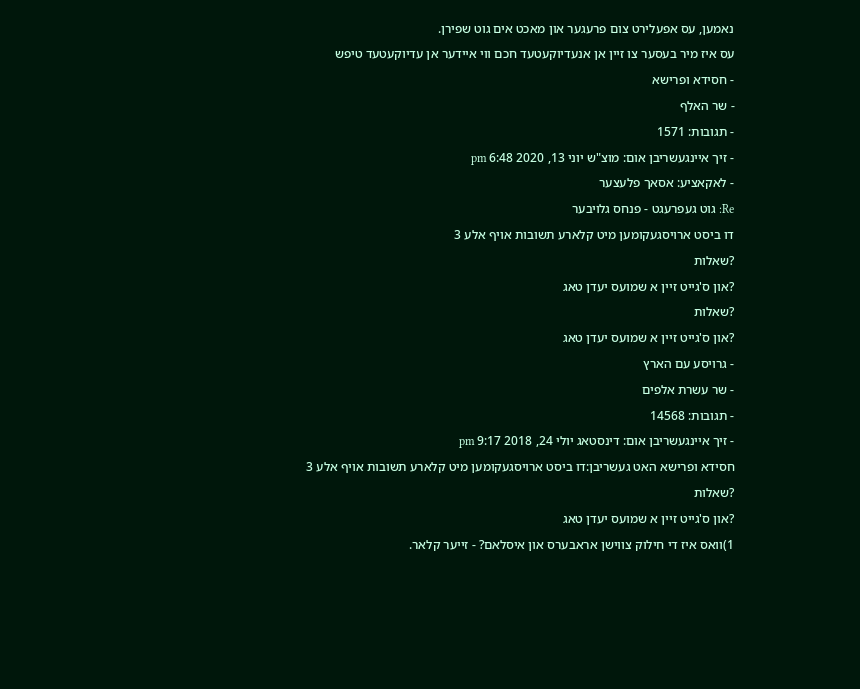נאמען, עס אפעלירט צום פרעגער און מאכט אים גוט שפירן.
עס איז מיר בעסער צו זיין אן אנעדיוקעטעד חכם ווי איידער אן עדיוקעטעד טיפש
- חסידא ופרישא
- שר האלף
- תגובות: 1571
- זיך איינגעשריבן אום: מוצ"ש יוני 13, 2020 6:48 pm
- לאקאציע: אסאך פלעצער
Re: גוט געפרעגט - פנחס גלויבער
דו ביסט ארויסגעקומען מיט קלארע תשובות אויף אלע 3
?שאלות
?און ס'גייט זיין א שמועס יעדן טאג
?שאלות
?און ס'גייט זיין א שמועס יעדן טאג
- גרויסע עם הארץ
- שר עשרת אלפים
- תגובות: 14568
- זיך איינגעשריבן אום: דינסטאג יולי 24, 2018 9:17 pm
חסידא ופרישא האט געשריבן:דו ביסט ארויסגעקומען מיט קלארע תשובות אויף אלע 3
?שאלות
?און ס'גייט זיין א שמועס יעדן טאג
1)וואס איז די חילוק צווישן אראבערס און איסלאם? - זייער קלאר.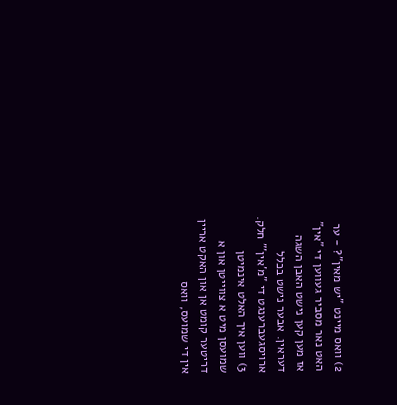2) וואס מיינט "יש מאין"? - ער האט נאר מסביר געווען די "אין" אז מען קען נישט האבן השגה דעראין. אבער נישט בכלל ארויסגעברענגט די "מ'אין'" חלק.
3) ווען איך האלט אינמיטן שמועסן מיט א צווייטן און א דריטער קומט אן און האקט אריין אין די שמועס, וואס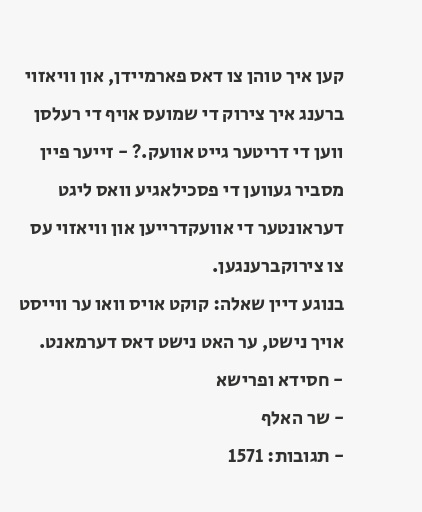קען איך טוהן צו דאס פארמיידן, און וויאזוי ברענג איך צירוק די שמועס אויף די רעלסן ווען די דריטער גייט אוועק.? - זייער פיין מסביר געווען די פסכילאגיע וואס ליגט דעראונטער די אוועקדרייען און וויאזוי עס צו צירוקברענגען.
בנוגע דיין שאלה: קוקט אויס וואו ער ווייסט אויך נישט, ער האט נישט דאס דערמאנט.
- חסידא ופרישא
- שר האלף
- תגובות: 1571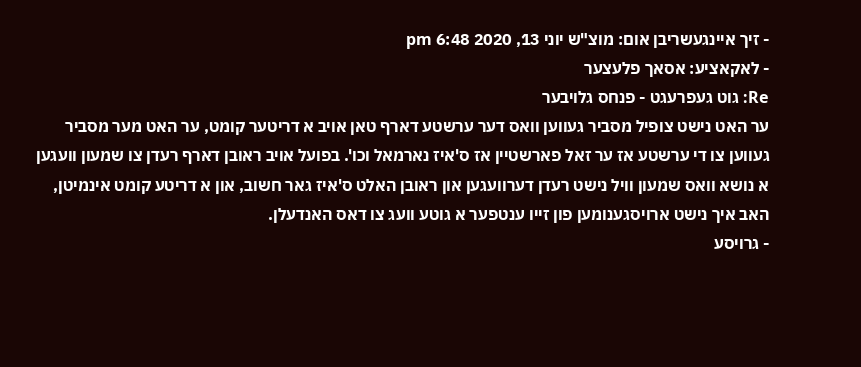- זיך איינגעשריבן אום: מוצ"ש יוני 13, 2020 6:48 pm
- לאקאציע: אסאך פלעצער
Re: גוט געפרעגט - פנחס גלויבער
ער האט נישט צופיל מסביר געווען וואס דער ערשטע דארף טאן אויב א דריטער קומט, ער האט מער מסביר געווען צו די ערשטע אז ער זאל פארשטיין אז ס'איז נארמאל וכו'. בפועל אויב ראובן דארף רעדן צו שמעון וועגען א נושא וואס שמעון וויל נישט רעדן דערוועגען און ראובן האלט ס'איז גאר חשוב, און א דריטע קומט אינמיטן, האב איך נישט ארויסגענומען פון זייו ענטפער א גוטע וועג צו דאס האנדעלן.
- גרויסע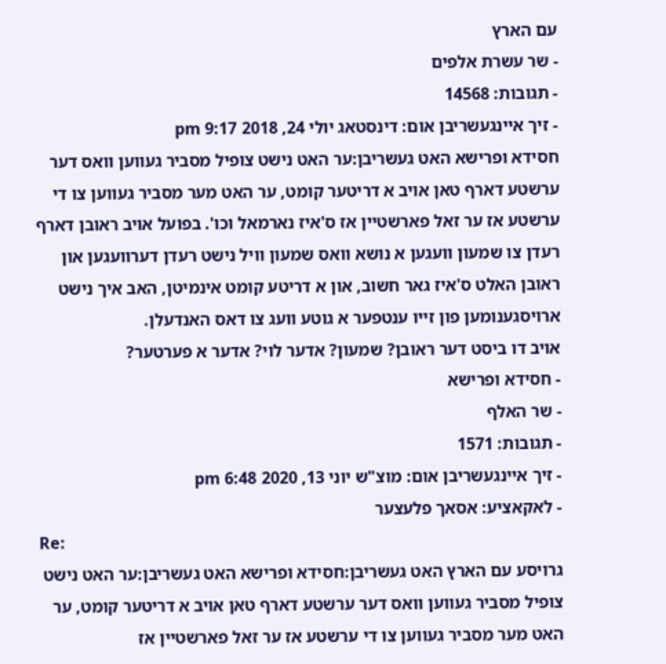עם הארץ
- שר עשרת אלפים
- תגובות: 14568
- זיך איינגעשריבן אום: דינסטאג יולי 24, 2018 9:17 pm
חסידא ופרישא האט געשריבן:ער האט נישט צופיל מסביר געווען וואס דער ערשטע דארף טאן אויב א דריטער קומט, ער האט מער מסביר געווען צו די ערשטע אז ער זאל פארשטיין אז ס'איז נארמאל וכו'. בפועל אויב ראובן דארף רעדן צו שמעון וועגען א נושא וואס שמעון וויל נישט רעדן דערוועגען און ראובן האלט ס'איז גאר חשוב, און א דריטע קומט אינמיטן, האב איך נישט ארויסגענומען פון זייו ענטפער א גוטע וועג צו דאס האנדעלן.
אויב דו ביסט דער ראובן? שמעון? אדער לוי? אדער א פערטער?
- חסידא ופרישא
- שר האלף
- תגובות: 1571
- זיך איינגעשריבן אום: מוצ"ש יוני 13, 2020 6:48 pm
- לאקאציע: אסאך פלעצער
Re:
גרויסע עם הארץ האט געשריבן:חסידא ופרישא האט געשריבן:ער האט נישט צופיל מסביר געווען וואס דער ערשטע דארף טאן אויב א דריטער קומט, ער האט מער מסביר געווען צו די ערשטע אז ער זאל פארשטיין אז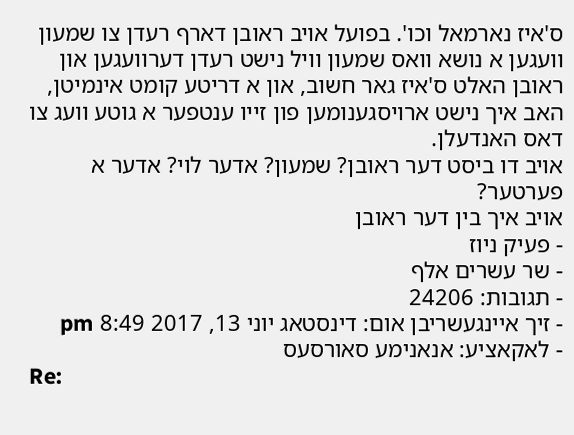ס'איז נארמאל וכו'. בפועל אויב ראובן דארף רעדן צו שמעון וועגען א נושא וואס שמעון וויל נישט רעדן דערוועגען און ראובן האלט ס'איז גאר חשוב, און א דריטע קומט אינמיטן, האב איך נישט ארויסגענומען פון זייו ענטפער א גוטע וועג צו דאס האנדעלן.
אויב דו ביסט דער ראובן? שמעון? אדער לוי? אדער א פערטער?
אויב איך בין דער ראובן
- פעיק ניוז
- שר עשרים אלף
- תגובות: 24206
- זיך איינגעשריבן אום: דינסטאג יוני 13, 2017 8:49 pm
- לאקאציע: אנאנימע סאורסעס
Re: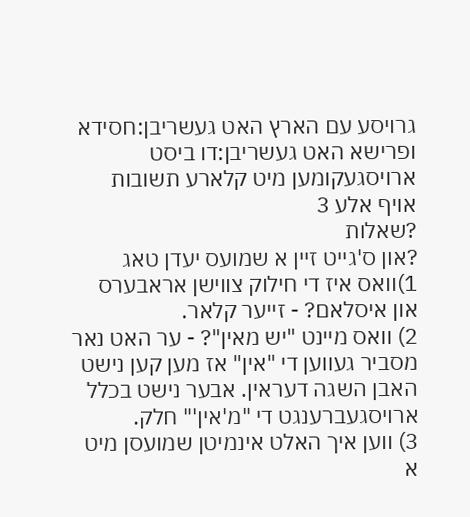גרויסע עם הארץ האט געשריבן:חסידא ופרישא האט געשריבן:דו ביסט ארויסגעקומען מיט קלארע תשובות אויף אלע 3
?שאלות
?און ס'גייט זיין א שמועס יעדן טאג
1)וואס איז די חילוק צווישן אראבערס און איסלאם? - זייער קלאר.
2) וואס מיינט "יש מאין"? - ער האט נאר מסביר געווען די "אין" אז מען קען נישט האבן השגה דעראין. אבער נישט בכלל ארויסגעברענגט די "מ'אין'" חלק.
3) ווען איך האלט אינמיטן שמועסן מיט א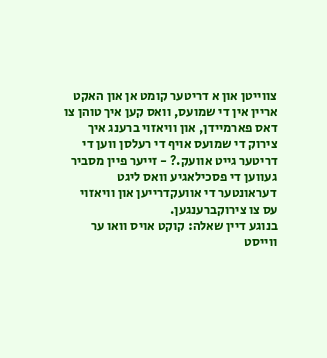צווייטן און א דריטער קומט אן און האקט אריין אין די שמועס, וואס קען איך טוהן צו דאס פארמיידן, און וויאזוי ברענג איך צירוק די שמועס אויף די רעלסן ווען די דריטער גייט אוועק.? - זייער פיין מסביר געווען די פסכילאגיע וואס ליגט דעראונטער די אוועקדרייען און וויאזוי עס צו צירוקברענגען.
בנוגע דיין שאלה: קוקט אויס וואו ער ווייסט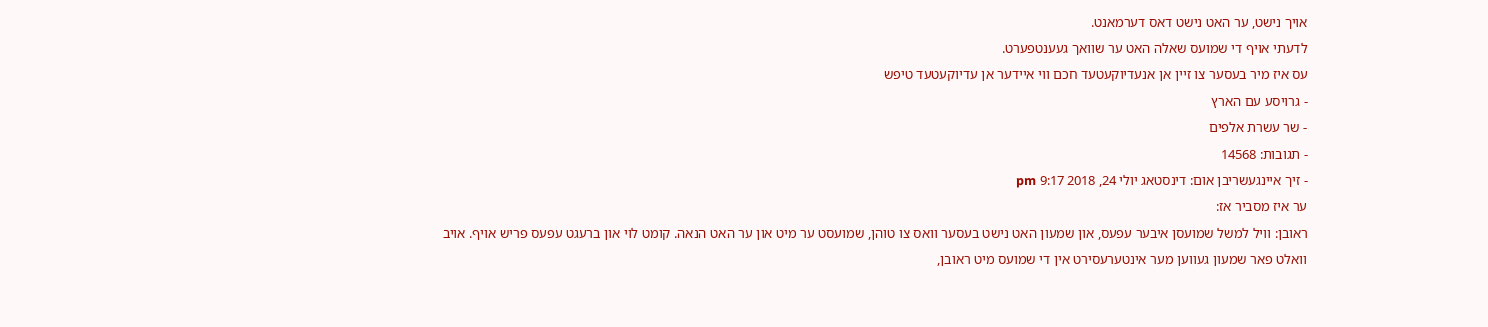אויך נישט, ער האט נישט דאס דערמאנט.
לדעתי אויף די שמועס שאלה האט ער שוואך געענטפערט.
עס איז מיר בעסער צו זיין אן אנעדיוקעטעד חכם ווי איידער אן עדיוקעטעד טיפש
- גרויסע עם הארץ
- שר עשרת אלפים
- תגובות: 14568
- זיך איינגעשריבן אום: דינסטאג יולי 24, 2018 9:17 pm
ער איז מסביר אז:
ראובן: וויל למשל שמועסן איבער עפעס, און שמעון האט נישט בעסער וואס צו טוהן, שמועסט ער מיט און ער האט הנאה. קומט לוי און ברעגט עפעס פריש אויף. אויב וואלט פאר שמעון געווען מער אינטערעסירט אין די שמועס מיט ראובן,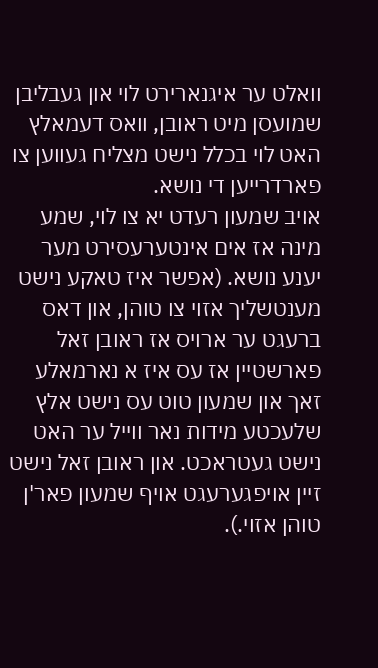וואלט ער איגנארירט לוי און געבליבן שמועסן מיט ראובן, וואס דעמאלץ האט לוי בכלל נישט מצליח געווען צו פארדרייען די נושא.
אויב שמעון רעדט יא צו לוי, שמע מינה אז אים אינטערעסירט מער יענע נושא. (אפשר איז טאקע נישט מענטשליך אזוי צו טוהן, און דאס ברעגט ער ארויס אז ראובן זאל פארשטיין אז עס איז א נארמאלע זאך און שמעון טוט עס נישט אלץ שלעכטע מידות נאר ווייל ער האט נישט געטראכט. און ראובן זאל נישט זיין אויפגערעגט אויף שמעון פאר'ן טוהן אזוי.).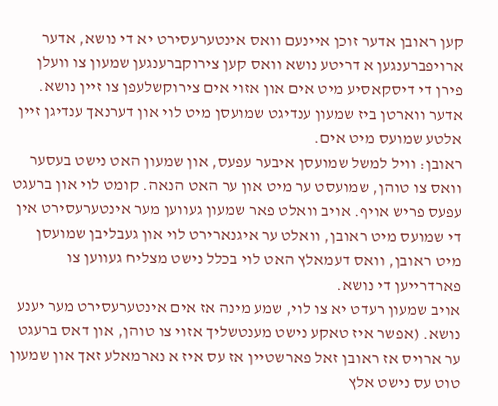קען ראובן אדער זוכן איינעם וואס אינטערעסירט יא די נושא, אדער ארויפברענגען א דריטע נושא וואס קען צירוקברענגען שמעון צו וועלן פירן די דיסקאסיע מיט אים און אזוי אים צירוקשלעפן צו זיין נושא. אדער ווארטן ביז שמעון ענדיגט שמועסן מיט לוי און דערנאך ענדיגן זיין אלטע שמועס מיט אים.
ראובן: וויל למשל שמועסן איבער עפעס, און שמעון האט נישט בעסער וואס צו טוהן, שמועסט ער מיט און ער האט הנאה. קומט לוי און ברעגט עפעס פריש אויף. אויב וואלט פאר שמעון געווען מער אינטערעסירט אין די שמועס מיט ראובן, וואלט ער איגנארירט לוי און געבליבן שמועסן מיט ראובן, וואס דעמאלץ האט לוי בכלל נישט מצליח געווען צו פארדרייען די נושא.
אויב שמעון רעדט יא צו לוי, שמע מינה אז אים אינטערעסירט מער יענע נושא. (אפשר איז טאקע נישט מענטשליך אזוי צו טוהן, און דאס ברעגט ער ארויס אז ראובן זאל פארשטיין אז עס איז א נארמאלע זאך און שמעון טוט עס נישט אלץ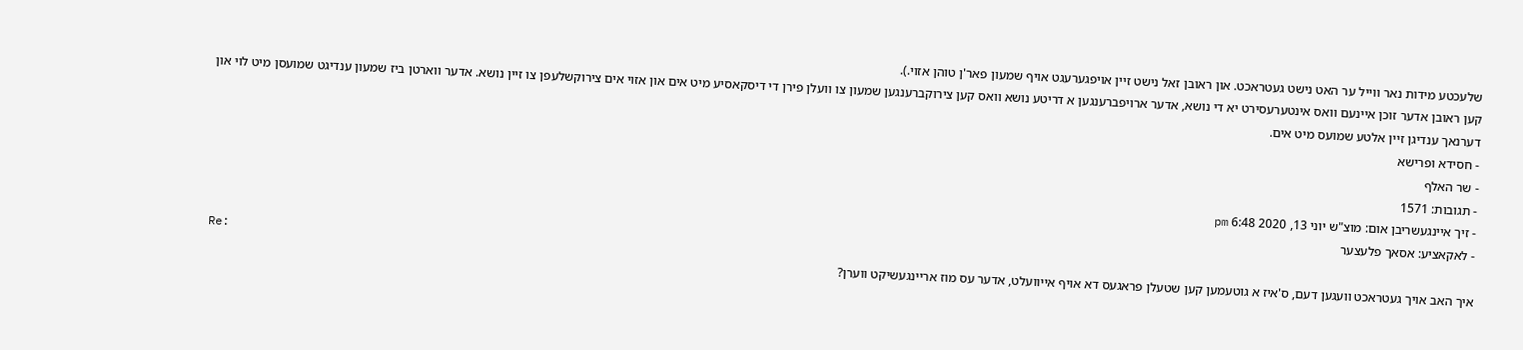שלעכטע מידות נאר ווייל ער האט נישט געטראכט. און ראובן זאל נישט זיין אויפגערעגט אויף שמעון פאר'ן טוהן אזוי.).
קען ראובן אדער זוכן איינעם וואס אינטערעסירט יא די נושא, אדער ארויפברענגען א דריטע נושא וואס קען צירוקברענגען שמעון צו וועלן פירן די דיסקאסיע מיט אים און אזוי אים צירוקשלעפן צו זיין נושא. אדער ווארטן ביז שמעון ענדיגט שמועסן מיט לוי און דערנאך ענדיגן זיין אלטע שמועס מיט אים.
- חסידא ופרישא
- שר האלף
- תגובות: 1571
- זיך איינגעשריבן אום: מוצ"ש יוני 13, 2020 6:48 pm
- לאקאציע: אסאך פלעצער
Re:
איך האב אויך געטראכט וועגען דעם, ס'איז א גוטעמען קען שטעלן פראגעס דא אויף אייוועלט, אדער עס מוז אריינגעשיקט ווערן?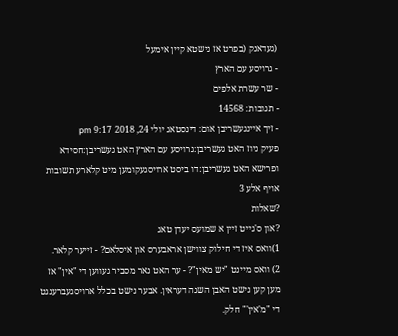(געדאנק (בפרט אז נישטא קיין אימעל
- גרויסע עם הארץ
- שר עשרת אלפים
- תגובות: 14568
- זיך איינגעשריבן אום: דינסטאג יולי 24, 2018 9:17 pm
פעיק ניוז האט געשריבן:גרויסע עם הארץ האט געשריבן:חסידא ופרישא האט געשריבן:דו ביסט ארויסגעקומען מיט קלארע תשובות אויף אלע 3
?שאלות
?און ס'גייט זיין א שמועס יעדן טאג
1)וואס איז די חילוק צווישן אראבערס און איסלאם? - זייער קלאר.
2) וואס מיינט "יש מאין"? - ער האט נאר מסביר געווען די "אין" אז מען קען נישט האבן השגה דעראין. אבער נישט בכלל ארויסגעברענגט די "מ'אין'" חלק.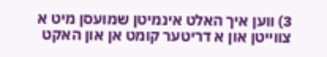3) ווען איך האלט אינמיטן שמועסן מיט א צווייטן און א דריטער קומט אן און האקט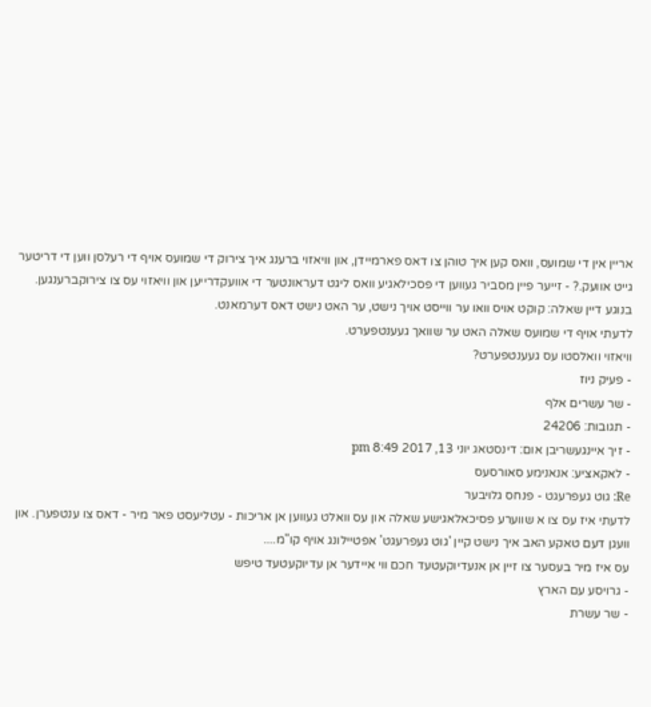אריין אין די שמועס, וואס קען איך טוהן צו דאס פארמיידן, און וויאזוי ברענג איך צירוק די שמועס אויף די רעלסן ווען די דריטער גייט אוועק.? - זייער פיין מסביר געווען די פסכילאגיע וואס ליגט דעראונטער די אוועקדרייען און וויאזוי עס צו צירוקברענגען.
בנוגע דיין שאלה: קוקט אויס וואו ער ווייסט אויך נישט, ער האט נישט דאס דערמאנט.
לדעתי אויף די שמועס שאלה האט ער שוואך געענטפערט.
וויאזוי וואלסטו עס געענטפערט?
- פעיק ניוז
- שר עשרים אלף
- תגובות: 24206
- זיך איינגעשריבן אום: דינסטאג יוני 13, 2017 8:49 pm
- לאקאציע: אנאנימע סאורסעס
Re: גוט געפרעגט - פנחס גלויבער
לדעתי איז עס צו א שווערע פסיכאלאגישע שאלה און עס וואלט געווען אן אריכות - עטליעסט פאר מיר - דאס צו ענטפערן. און וועגן דעם טאקע האב איך נישט קיין 'גוט געפרעגט' אפטיילונג אויף קו"מ....
עס איז מיר בעסער צו זיין אן אנעדיוקעטעד חכם ווי איידער אן עדיוקעטעד טיפש
- גרויסע עם הארץ
- שר עשרת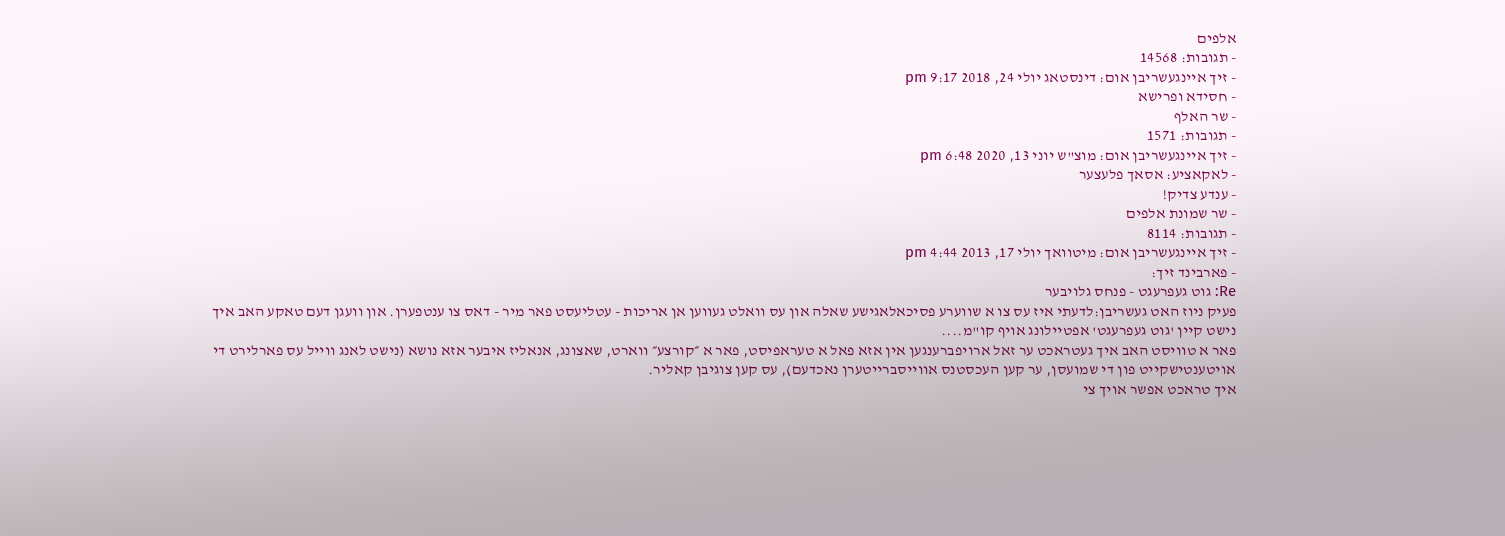אלפים
- תגובות: 14568
- זיך איינגעשריבן אום: דינסטאג יולי 24, 2018 9:17 pm
- חסידא ופרישא
- שר האלף
- תגובות: 1571
- זיך איינגעשריבן אום: מוצ"ש יוני 13, 2020 6:48 pm
- לאקאציע: אסאך פלעצער
- ענדע צדיק!
- שר שמונת אלפים
- תגובות: 8114
- זיך איינגעשריבן אום: מיטוואך יולי 17, 2013 4:44 pm
- פארבינד זיך:
Re: גוט געפרעגט - פנחס גלויבער
פעיק ניוז האט געשריבן:לדעתי איז עס צו א שווערע פסיכאלאגישע שאלה און עס וואלט געווען אן אריכות - עטליעסט פאר מיר - דאס צו ענטפערן. און וועגן דעם טאקע האב איך נישט קיין 'גוט געפרעגט' אפטיילונג אויף קו"מ....
פאר א טוויסט האב איך געטראכט ער זאל ארויפברענגען אין אזא פאל א טעראפיסט, פאר א ״קורצע״ ווארט, שאצונג, אנאליז איבער אזא נושא (נישט לאנג ווייל עס פארלירט די אויטענטישקייט פון די שמועסן, ער קען העכסטנס אווייסברייטערן נאכדעם), עס קען צוגיבן קאליר.
איך טראכט אפשר אויך צי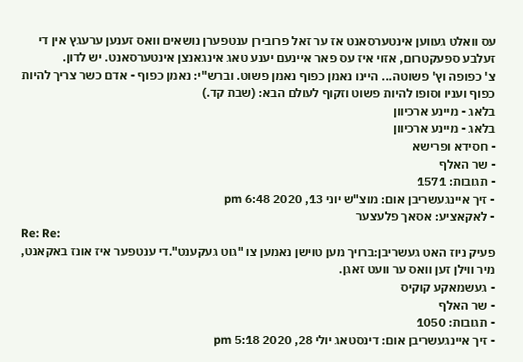עס וואלט געווען אינטערסאנט אז ער זאל פרובירן ענטפערן נושאים וואס זענען ערעגץ אין די זעלבע ספעקטרום, אזוי איז עס פאר איינעם יענע טאג אינגאנצן אינטערסאנט. יש לדון.
צ' כפופה וץ' פשוטה... היינו נאמן כפוף נאמן פשוט. וברש"י: נאמן כפוף - אדם כשר צריך להיות כפוף ועניו וסופו להיות פשוט וזקוף לעולם הבא: (שבת קד.)
בלאג - מיינע ארכיוון
בלאג - מיינע ארכיוון
- חסידא ופרישא
- שר האלף
- תגובות: 1571
- זיך איינגעשריבן אום: מוצ"ש יוני 13, 2020 6:48 pm
- לאקאציע: אסאך פלעצער
Re: Re:
פעיק ניוז האט געשריבן:ברויך מען טוישן נאמען צו "גוט געקענט".די ענטפער איז אונז באקאנט, מיר ווילן זען וואס ער וועט זאגן.
- געשמאקע קוקיס
- שר האלף
- תגובות: 1050
- זיך איינגעשריבן אום: דינסטאג יולי 28, 2020 5:18 pm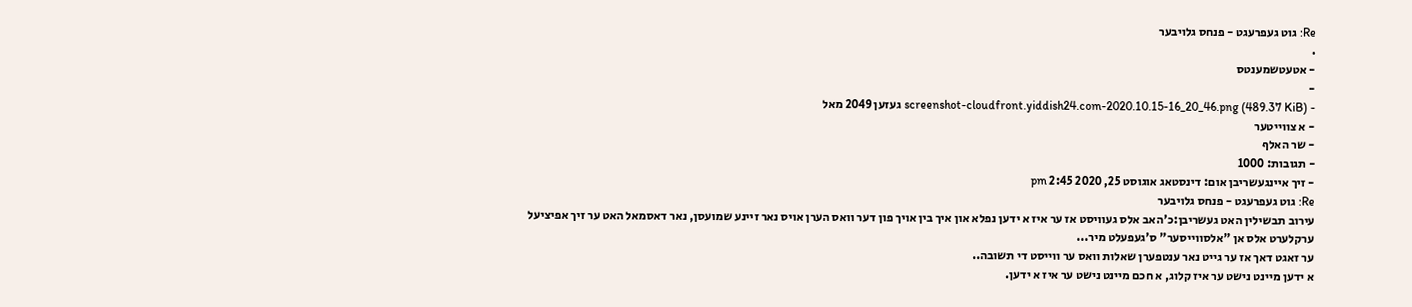Re: גוט געפרעגט - פנחס גלויבער
.
- אטעטשמענטס
-
- screenshot-cloudfront.yiddish24.com-2020.10.15-16_20_46.png (489.37 KiB) געזען 2049 מאל
- א צווייטער
- שר האלף
- תגובות: 1000
- זיך איינגעשריבן אום: דינסטאג אוגוסט 25, 2020 2:45 pm
Re: גוט געפרעגט - פנחס גלויבער
עירוב תבשילין האט געשריבן:כ'האב אלס געוויסט אז ער איז א ידען נפלא און איך בין אויך פון דער וואס הערן אויס נאר זיינע שמועסן, נאר דאסמאל האט ער זיך אפיציעל ערקלערט אלס אן "אלסווייסער" ס'געפעלט מיר...
ער זאגט דאך אז ער גייט נאר ענטפערן שאלות וואס ער ווייסט די תשובה..
א ידען מיינט נישט ער איז קלוג, א חכם מיינט נישט ער איז א ידען.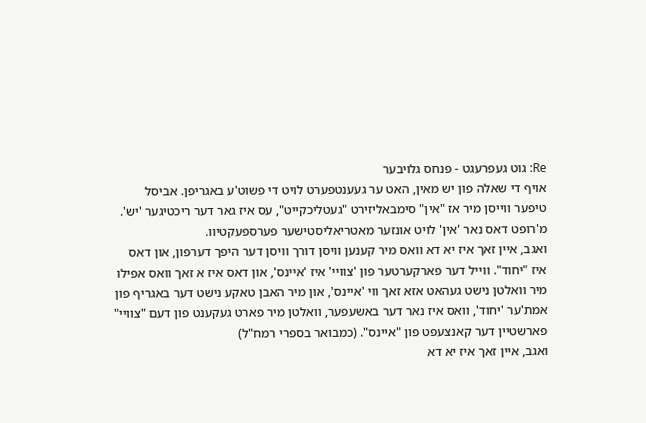Re: גוט געפרעגט - פנחס גלויבער
אויף די שאלה פון יש מאין, האט ער געענטפערט לויט די פשוט'ע באגריפן. אביסל טיפער ווייסן מיר אז "אין" סימבאליזירט "געטליכקייט", עס איז גאר דער ריכטיגער 'יש'. מ'רופט דאס נאר 'אין' לויט אונזער מאטריאליסטישער פערספעקטיוו.
ואגב, איין זאך איז יא דא וואס מיר קענען וויסן דורך וויסן דער היפך דערפון, און דאס איז "יחוד". ווייל דער פארקערטער פון 'צוויי' איז 'איינס', און דאס איז א זאך וואס אפילו מיר וואלטן נישט געהאט אזא זאך ווי 'איינס', און מיר האבן טאקע נישט דער באגריף פון אמת'ער 'יחוד', וואס איז נאר דער באשעפער, וואלטן מיר פארט געקענט פון דעם "צוויי" פארשטיין דער קאנצעפט פון "איינס". (כמבואר בספרי רמח"ל)
ואגב, איין זאך איז יא דא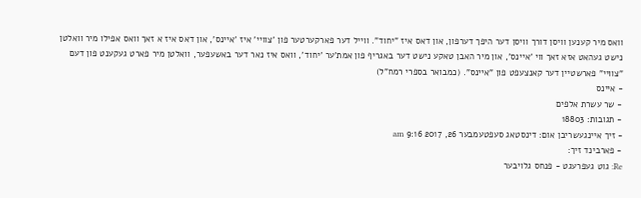וואס מיר קענען וויסן דורך וויסן דער היפך דערפון, און דאס איז "יחוד". ווייל דער פארקערטער פון 'צוויי' איז 'איינס', און דאס איז א זאך וואס אפילו מיר וואלטן נישט געהאט אזא זאך ווי 'איינס', און מיר האבן טאקע נישט דער באגריף פון אמת'ער 'יחוד', וואס איז נאר דער באשעפער, וואלטן מיר פארט געקענט פון דעם "צוויי" פארשטיין דער קאנצעפט פון "איינס". (כמבואר בספרי רמח"ל)
- איינס
- שר עשרת אלפים
- תגובות: 18803
- זיך איינגעשריבן אום: דינסטאג סעפטעמבער 26, 2017 9:16 am
- פארבינד זיך:
Re: גוט געפרעגט - פנחס גלויבער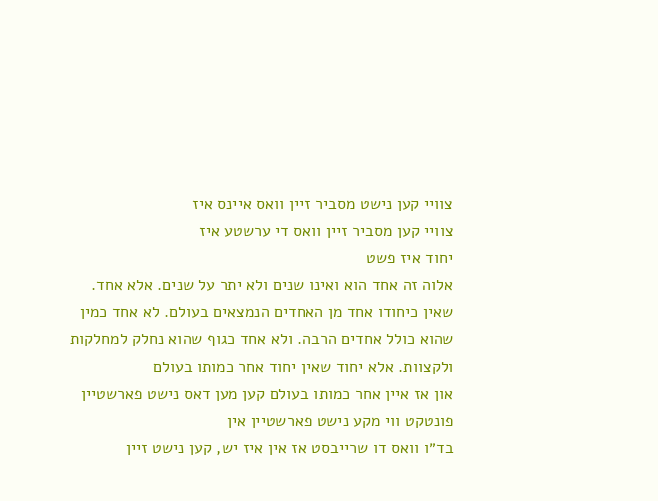צוויי קען נישט מסביר זיין וואס איינס איז
צוויי קען מסביר זיין וואס די ערשטע איז
יחוד איז פשט
אלוה זה אחד הוא ואינו שנים ולא יתר על שנים. אלא אחד. שאין כיחודו אחד מן האחדים הנמצאים בעולם. לא אחד כמין שהוא כולל אחדים הרבה. ולא אחד כגוף שהוא נחלק למחלקות ולקצוות. אלא יחוד שאין יחוד אחר כמותו בעולם
און אז איין אחר כמותו בעולם קען מען דאס נישט פארשטיין פונטקט ווי מקע נישט פארשטיין אין
בד״ו וואס דו שרייבסט אז אין איז יש, קען נישט זיין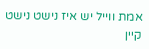אמת ווייל יש איז נישט נישט קיין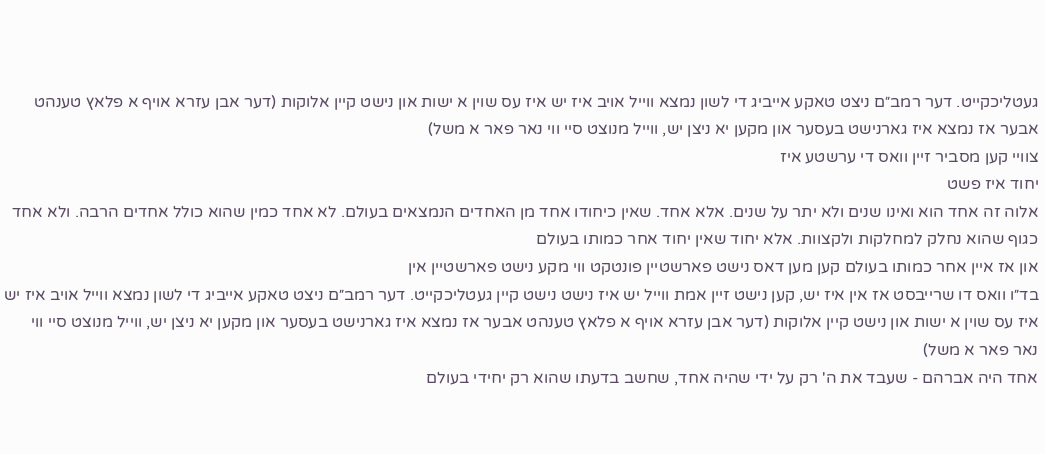געטליכקייט. דער רמב״ם ניצט טאקע אייביג די לשון נמצא ווייל אויב איז יש איז עס שוין א ישות און נישט קיין אלוקות (דער אבן עזרא אויף א פלאץ טענהט אבער אז נמצא איז גארנישט בעסער און מקען יא ניצן יש, ווייל מנוצט סיי ווי נאר פאר א משל)
צוויי קען מסביר זיין וואס די ערשטע איז
יחוד איז פשט
אלוה זה אחד הוא ואינו שנים ולא יתר על שנים. אלא אחד. שאין כיחודו אחד מן האחדים הנמצאים בעולם. לא אחד כמין שהוא כולל אחדים הרבה. ולא אחד כגוף שהוא נחלק למחלקות ולקצוות. אלא יחוד שאין יחוד אחר כמותו בעולם
און אז איין אחר כמותו בעולם קען מען דאס נישט פארשטיין פונטקט ווי מקע נישט פארשטיין אין
בד״ו וואס דו שרייבסט אז אין איז יש, קען נישט זיין אמת ווייל יש איז נישט נישט קיין געטליכקייט. דער רמב״ם ניצט טאקע אייביג די לשון נמצא ווייל אויב איז יש איז עס שוין א ישות און נישט קיין אלוקות (דער אבן עזרא אויף א פלאץ טענהט אבער אז נמצא איז גארנישט בעסער און מקען יא ניצן יש, ווייל מנוצט סיי ווי נאר פאר א משל)
אחד היה אברהם - שעבד את ה' רק על ידי שהיה אחד, שחשב בדעתו שהוא רק יחידי בעולם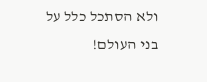ולא הסתכל כלל על בני העולם!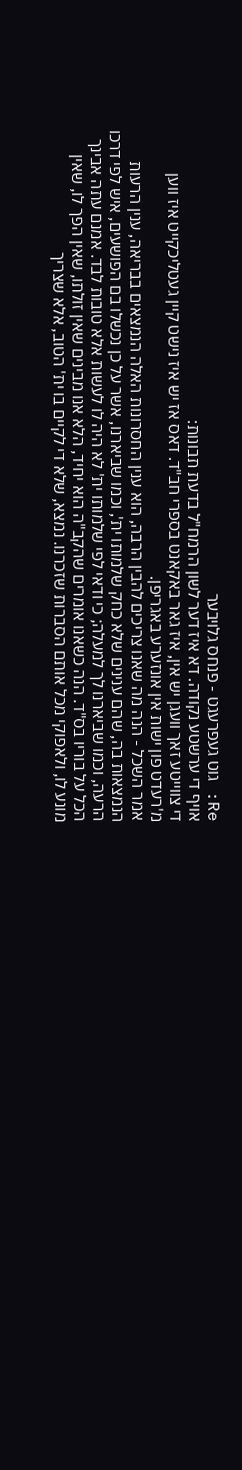Re: גוט געפרעגט - פנחס גלויבער
אויף די ערשטע נקודה. דא איז דער לשון הרמח"ל בדעת תבונות:
די צווייטע זאך וועגן יש אין, איז גאר באקאנט בספרי חב"ד. דאס אז יש איז נישט קיין געטליכקייט איז ווען מ'רעדט פון ישות אין אונזערע באגריפן.
אמר השכל - הנה מה שאנו צריכים להבין הרבה, הוא ענין החסרונות האלה הנמצאים בבריאה, ענין הרעות הנמצאות בה, שהם ענינים שלא כחק שלמותו ית', וכמו שביארנו, אשר על כן נכשלו בם הפושעים, איש לפי דרכו הרעה, וכמו שביארנו לך למעלה; כי ודאי לפי שלמותו ית' לא היה לו לעשות אלא טובות לבד. אמנם עתה אבינך הכל על בוריו בס"ד. הנה כשאנו אומרים שהקב"ה הוא יחיד, הלא אנו מבינים שאין זולתו, שאין הפך לו, שאין מונע לו, ולאפוקי מכל אותם הסברות שזכרנו. נמצא, שלא די לקיים בו ית' הטוב, אלא שצריך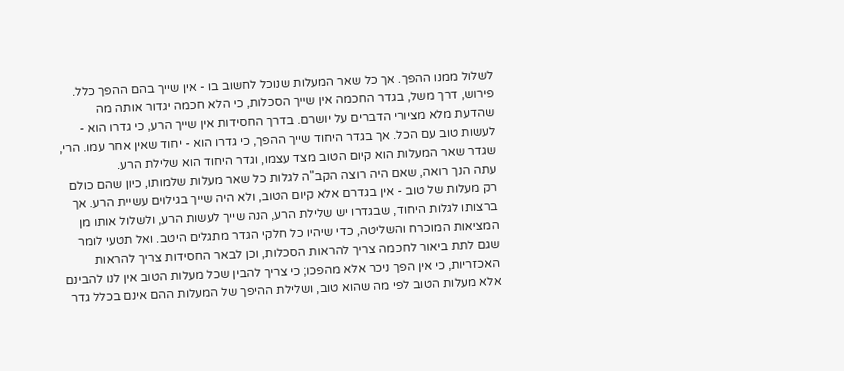לשלול ממנו ההפך. אך כל שאר המעלות שנוכל לחשוב בו - אין שייך בהם ההפך כלל. פירוש, דרך משל, בגדר החכמה אין שייך הסכלות, כי הלא חכמה יגדור אותה מה שהדעת מלא מציורי הדברים על יושרם. בדרך החסידות אין שייך הרע, כי גדרו הוא - לעשות טוב עם הכל. אך בגדר היחוד שייך ההפך, כי גדרו הוא - יחוד שאין אחר עמו. הרי, שגדר שאר המעלות הוא קיום הטוב מצד עצמו, וגדר היחוד הוא שלילת הרע.
עתה הנך רואה, שאם היה רוצה הקב"ה לגלות כל שאר מעלות שלמותו, כיון שהם כולם רק מעלות של טוב - אין בגדרם אלא קיום הטוב, ולא היה שייך בגילוים עשיית הרע. אך ברצותו לגלות היחוד, שבגדרו יש שלילת הרע, הנה שייך לעשות הרע, ולשלול אותו מן המציאות המוכרח והשליטה, כדי שיהיו כל חלקי הגדר מתגלים היטב. ואל תטעי לומר שגם לתת ביאור לחכמה צריך להראות הסכלות, וכן לבאר החסידות צריך להראות האכזריות, כי אין הפך ניכר אלא מהפכו; כי צריך להבין שכל מעלות הטוב אין לנו להבינם אלא מעלות הטוב לפי מה שהוא טוב, ושלילת ההיפך של המעלות ההם אינם בכלל גדר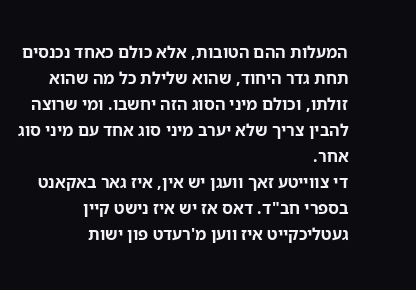המעלות ההם הטובות, אלא כולם כאחד נכנסים תחת גדר היחוד, שהוא שלילת כל מה שהוא זולתו, וכולם מיני הסוג הזה יחשבו. ומי שרוצה להבין צריך שלא יערב מיני סוג אחד עם מיני סוג אחר.
די צווייטע זאך וועגן יש אין, איז גאר באקאנט בספרי חב"ד. דאס אז יש איז נישט קיין געטליכקייט איז ווען מ'רעדט פון ישות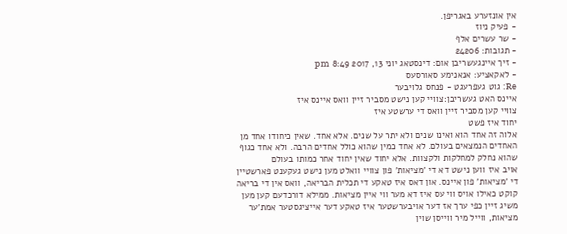אין אונזערע באגריפן.
- פעיק ניוז
- שר עשרים אלף
- תגובות: 24206
- זיך איינגעשריבן אום: דינסטאג יוני 13, 2017 8:49 pm
- לאקאציע: אנאנימע סאורסעס
Re: גוט געפרעגט - פנחס גלויבער
איינס האט געשריבן:צוויי קען נישט מסביר זיין וואס איינס איז
צוויי קען מסביר זיין וואס די ערשטע איז
יחוד איז פשט
אלוה זה אחד הוא ואינו שנים ולא יתר על שנים. אלא אחד. שאין כיחודו אחד מן האחדים הנמצאים בעולם. לא אחד כמין שהוא כולל אחדים הרבה. ולא אחד כגוף שהוא נחלק למחלקות ולקצוות. אלא יחוד שאין יחוד אחר כמותו בעולם
אויב איז ווען נישט דא די 'מציאות' פון צוויי וואלט מען נישט געקענט פארשטיין די 'מציאות' פון איינס. און דאס איז טאקע די תכלית הבריאה, וואס אין די בריאה קוקט כאילו אויס ווי עס איז דא מער ווי איין מציאות. ממילא דורכדעם קען מען משיג זיין כפי ערך אז דער אויבערשטער איז טאקע דער אייציגסטער אמת'ער מציאות, ווייל מיר ווייסן שוין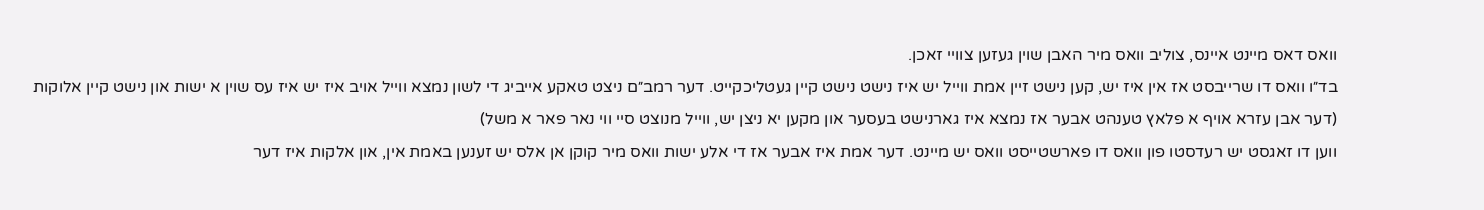וואס דאס מיינט איינס, צוליב וואס מיר האבן שוין געזען צוויי זאכן.
בד״ו וואס דו שרייבסט אז אין איז יש, קען נישט זיין אמת ווייל יש איז נישט נישט קיין געטליכקייט. דער רמב״ם ניצט טאקע אייביג די לשון נמצא ווייל אויב איז יש איז עס שוין א ישות און נישט קיין אלוקות (דער אבן עזרא אויף א פלאץ טענהט אבער אז נמצא איז גארנישט בעסער און מקען יא ניצן יש, ווייל מנוצט סיי ווי נאר פאר א משל)
ווען דו זאגסט יש רעדסטו פון וואס דו פארשטייסט וואס יש מיינט. דער אמת איז אבער אז די אלע ישות וואס מיר קוקן אן אלס יש זענען באמת אין, און אלקות איז דער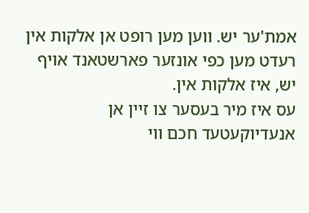אמת'ער יש. ווען מען רופט אן אלקות אין רעדט מען כפי אונזער פארשטאנד אויף יש, איז אלקות אין.
עס איז מיר בעסער צו זיין אן אנעדיוקעטעד חכם ווי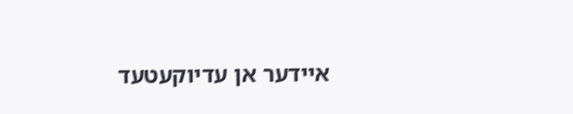איידער אן עדיוקעטעד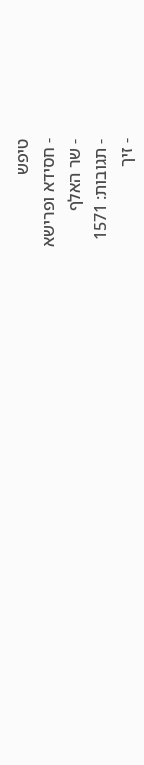טיפש
- חסידא ופרישא
- שר האלף
- תגובות: 1571
- זיך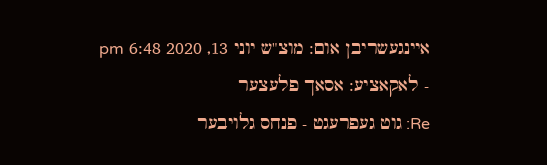איינגעשריבן אום: מוצ"ש יוני 13, 2020 6:48 pm
- לאקאציע: אסאך פלעצער
Re: גוט געפרעגט - פנחס גלויבער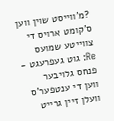?מ'ווייסט שוין ווען ס'קומט ארויס די צווייטע שמועס
Re: גוט געפרעגט - פנחס גלויבער
ווען די ענטפער'ס וועלן זיין גרייט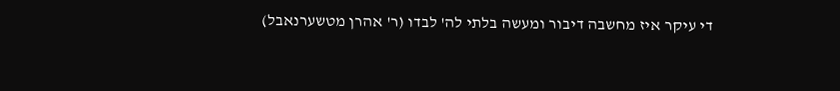די עיקר איז מחשבה דיבור ומעשה בלתי לה' לבדו (ר' אהרן מטשערנאבל)